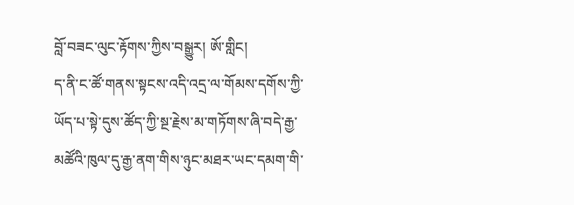བློ་བཟང་ལུང་རྟོགས་ཀྱིས་བསྒྱུར། ཨོ་གླིང།
ད་ནི་ང་ཚོ་གནས་སྟངས་འདི་འདྲ་ལ་གོམས་དགོས་ཀྱི་ཡོད་པ་སྟེ་དུས་ཚོད་ཀྱི་སྔ་རྗེས་མ་གཏོགས་ཞི་བདེ་རྒྱ་མཚོའི་ཁུལ་དུ་རྒྱ་ནག་གིས་ཉུང་མཐར་ཡང་དམག་གི་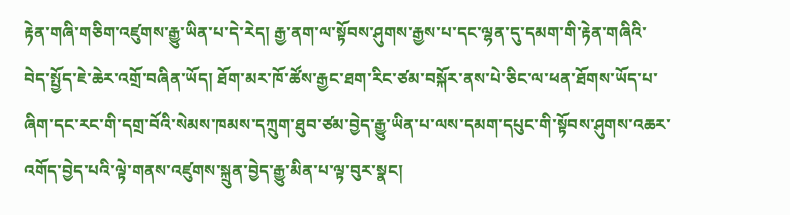རྟེན་གཞི་གཅིག་འཛུགས་རྒྱུ་ཡིན་པ་དེ་རེད། རྒྱ་ནག་ལ་སྟོབས་ཤུགས་རྒྱས་པ་དང་ལྷན་དུ་དམག་གི་རྟེན་གཞིའི་བེད་སྤྱོད་ཇེ་ཆེར་འགྲོ་བཞིན་ཡོད། ཐོག་མར་ཁོ་ཚོས་རྒྱང་ཐག་རིང་ཙམ་བསྐོར་ནས་པེ་ཅིང་ལ་ཕན་ཐོགས་ཡོད་པ་ཞིག་དང་རང་གི་དགྲ་བོའི་སེམས་ཁམས་དཀྲུག་ཐུབ་ཙམ་བྱེད་རྒྱུ་ཡིན་པ་ལས་དམག་དཔུང་གི་སྟོབས་ཤུགས་འཆར་འགོད་བྱེད་པའི་ལྟེ་གནས་འཛུགས་སྐྲུན་བྱེད་རྒྱུ་མིན་པ་ལྟ་བུར་སྣང།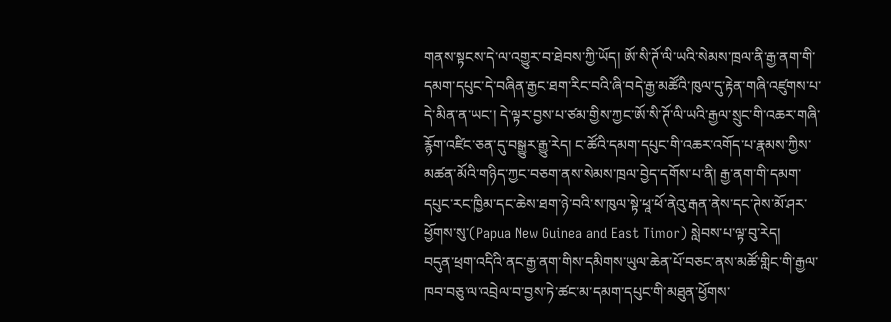གནས་སྟངས་དེ་ལ་འགྱུར་བ་ཐེབས་ཀྱི་ཡོད། ཨོ་སི་ཊོ་ལི་ཡའི་སེམས་ཁྲལ་ནི་རྒྱ་ནག་གི་དམག་དཔུང་དེ་བཞིན་རྒྱང་ཐག་རིང་བའི་ཞི་བདེ་རྒྱ་མཚོའི་ཁུལ་དུ་རྟེན་གཞི་འཛུགས་པ་དེ་མིན་ན་ཡང་། དེ་ལྟར་བྱས་པ་ཙམ་གྱིས་ཀྱང་ཨོ་སི་ཊོ་ལི་ཡའི་རྒྱལ་སྲུང་གི་འཆར་གཞི་རྙོག་འཛིང་ཅན་དུ་བསྒྱུར་རྒྱུ་རེད། ང་ཚོའི་དམག་དཔུང་གི་འཆར་འགོད་པ་རྣམས་ཀྱིས་མཚན་མོའི་གཉིད་ཀྱང་བཅག་ནས་སེམས་ཁྲལ་བྱེད་དགོས་པ་ནི། རྒྱ་ནག་གི་དམག་དཔུང་རང་ཁྱིམ་དང་ཆེས་ཐག་ཉེ་བའི་ས་ཁུལ་སྟེ་ཕཱ་ཕོ་ནེའུ་རྒན་ནེས་དང་ཊེས་མོ་ཤར་ཕྱོགས་སུ་(Papua New Guinea and East Timor) སླེབས་པ་ལྟ་བུ་རེད།
བདུན་ཕྲག་འདིའི་ནང་རྒྱ་ནག་གིས་དམིགས་ཡུལ་ཆེན་པོ་བཅང་ནས་མཚོ་གླིང་གི་རྒྱལ་ཁབ་བཅུ་ལ་འབྲེལ་བ་བྱས་ཏེ་ཚང་མ་དམག་དཔུང་གི་མཐུན་ཕྱོགས་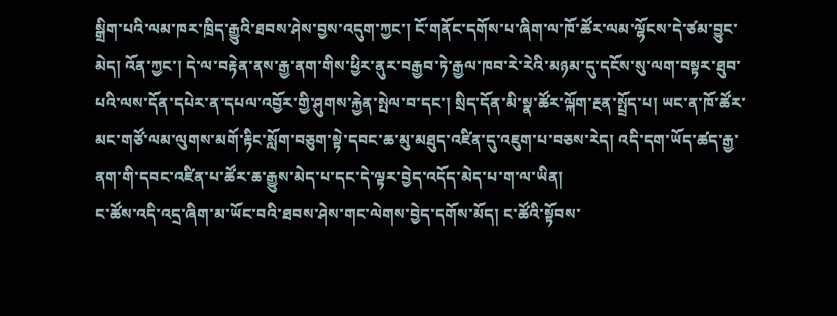སྒྲིག་པའི་ལམ་ཁར་ཁྲིད་རྒྱུའི་ཐབས་ཤེས་བྱས་འདུག་ཀྱང་། ངོ་གནོང་དགོས་པ་ཞིག་ལ་ཁོ་ཚོར་ལམ་ལྷོངས་དེ་ཙམ་བྱུང་མེད། འོན་ཀྱང་། དེ་ལ་བརྟེན་ནས་རྒྱ་ནག་གིས་ཕྱིར་ནུར་བརྒྱབ་ཏེ་རྒྱལ་ཁབ་རེ་རེའི་མཉམ་དུ་དངོས་སུ་ལག་བསྟར་ཐུབ་པའི་ལས་དོན་དཔེར་ན་དཔལ་འབྱོར་གྱི་ཤུགས་རྐྱེན་སྤེལ་བ་དང་། སྲིད་དོན་མི་སྣ་ཚོར་ལྐོག་རྔན་སྤྲོད་པ། ཡང་ན་ཁོ་ཚོར་མང་གཙོ་ལམ་ལུགས་མགོ་རྟིང་སློག་བཅུག་སྟེ་དབང་ཆ་མུ་མཐུད་འཛིན་དུ་འཇུག་པ་བཅས་རེད། འདི་དག་ཡོད་ཚད་རྒྱ་ནག་གི་དབང་འཛིན་པ་ཚོར་ཆ་རྒྱུས་མེད་པ་དང་དེ་ལྟར་བྱེད་འདོད་མེད་པ་ག་ལ་ཡིན།
ང་ཚོས་འདི་འདྲ་ཞིག་མ་ཡོང་བའི་ཐབས་ཤེས་གང་ལེགས་བྱེད་དགོས་མོད། ང་ཚོའི་སྟོབས་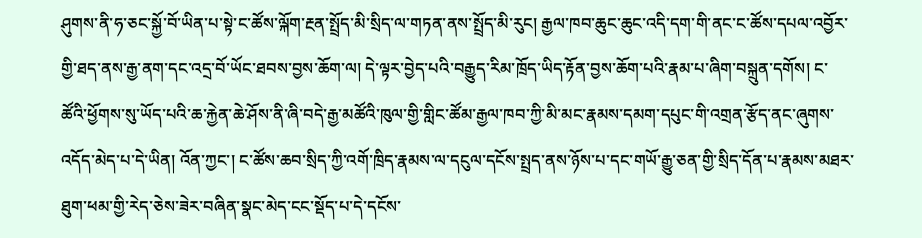ཤུགས་ནི་ཧ་ཅང་སྐྱོ་བོ་ཡིན་པ་སྟེ་ང་ཚོས་ལྐོག་རྔན་སྤྲོད་མི་སྲིད་ལ་གཏན་ནས་སྤྲོད་མི་རུང། རྒྱལ་ཁབ་ཆུང་ཆུང་འདི་དག་གི་ནང་ང་ཚོས་དཔལ་འབྱོར་གྱི་ཐད་ནས་རྒྱ་ནག་དང་འདྲ་བོ་ཡོང་ཐབས་བྱས་ཆོག་ལ། དེ་ལྟར་བྱེད་པའི་བརྒྱུད་རིམ་ཁྲོད་ཡིད་རྟོན་བྱས་ཆོག་པའི་རྣམ་པ་ཞིག་བསྐྲུན་དགོས། ང་ཚོའི་ཕྱོགས་སུ་ཡོད་པའི་ཆ་རྐྱེན་ཆེ་ཤོས་ནི་ཞི་བདེ་རྒྱ་མཚོའི་ཁུལ་གྱི་གླིང་ཚོམ་རྒྱལ་ཁབ་ཀྱི་མི་མང་རྣམས་དམག་དཔུང་གི་འགྲན་རྩོད་ནང་ཞུགས་འདོད་མེད་པ་དེ་ཡིན། འོན་ཀྱང་། ང་ཚོས་ཆབ་སྲིད་ཀྱི་འགོ་ཁྲིད་རྣམས་ལ་དངུལ་དངོས་སྤྲད་ནས་ཉོས་པ་དང་གཡོ་རྒྱུ་ཅན་གྱི་སྲིད་དོན་པ་རྣམས་མཐར་ཐུག་ཕམ་གྱི་རེད་ཅེས་ཟེར་བཞིན་སྣང་མེད་ངང་སྡོད་པ་དེ་དངོས་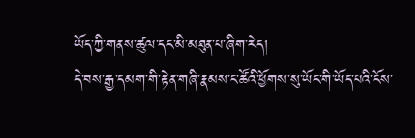ཡོད་ཀྱི་གནས་ཚུལ་དང་མི་མཐུན་པ་ཞིག་རེད།
དེ་བས་རྒྱ་དམག་གི་རྟེན་གཞི་རྣམས་ང་ཚོའི་ཕྱོགས་སུ་ཡོང་གི་ཡོད་པའི་ངོས་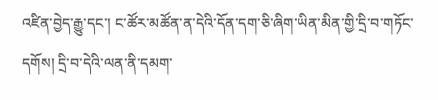འཛིན་བྱེད་རྒྱུ་དང་། ང་ཚོར་མཚོན་ན་དེའི་དོན་དག་ཅི་ཞིག་ཡིན་མིན་གྱི་དྲི་བ་གཏོང་དགོས། དྲི་བ་དེའི་ལན་ནི་དམག་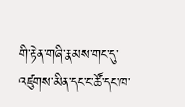གི་རྟེན་གཞི་རྣམས་གང་དུ་འཛུགས་མིན་དང་ང་ཚོ་དང་ཁ་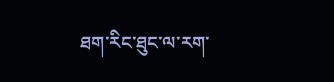ཐག་རིང་ཐུང་ལ་རག་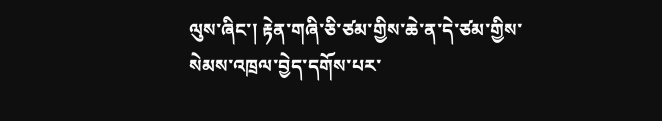ལུས་ཞིང་། རྟེན་གཞི་ཅི་ཙམ་གྱིས་ཆེ་ན་དེ་ཙམ་གྱིས་སེམས་འཁྲལ་བྱེད་དགོས་པར་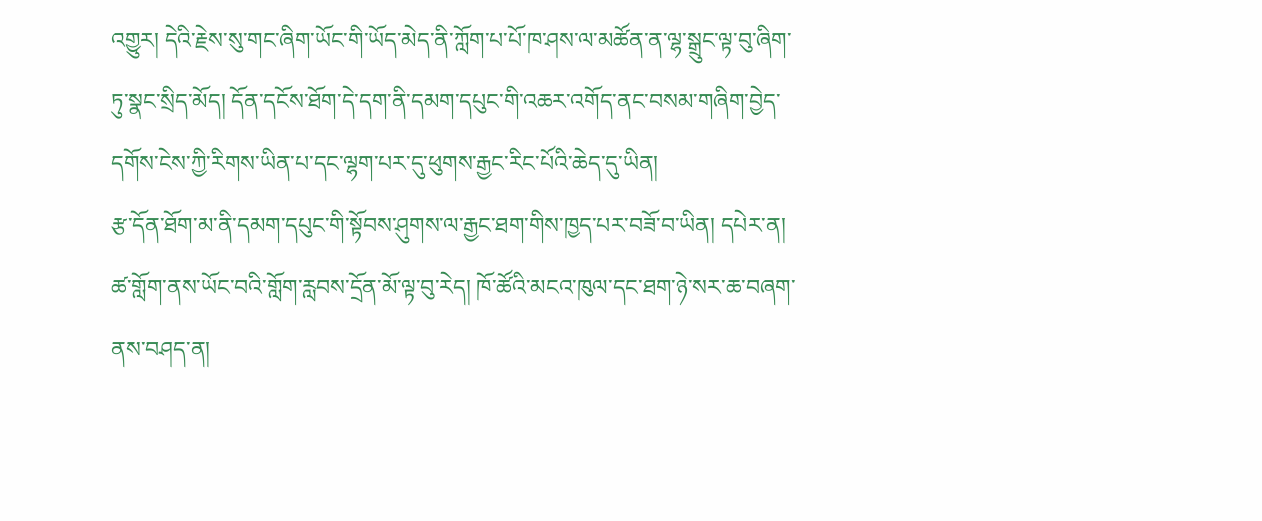འགྱུར། དེའི་རྗེས་སུ་གང་ཞིག་ཡོང་གི་ཡོད་མེད་ནི་ཀློག་པ་པོ་ཁ་ཤས་ལ་མཚོན་ན་ལྷ་སྒྲུང་ལྟ་བུ་ཞིག་ཏུ་སྣང་སྲིད་མོད། དོན་དངོས་ཐོག་དེ་དག་ནི་དམག་དཔུང་གི་འཆར་འགོད་ནང་བསམ་གཞིག་བྱེད་དགོས་ངེས་ཀྱི་རིགས་ཡིན་པ་དང་ལྷག་པར་དུ་ཕུགས་རྒྱང་རིང་པོའི་ཆེད་དུ་ཡིན།
རྩ་དོན་ཐོག་མ་ནི་དམག་དཔུང་གི་སྟོབས་ཤུགས་ལ་རྒྱང་ཐག་གིས་ཁྱད་པར་བཟོ་བ་ཡིན། དཔེར་ན། ཚ་གློག་ནས་ཡོང་བའི་གློག་རླབས་དྲོན་མོ་ལྟ་བུ་རེད། ཁོ་ཚོའི་མངའ་ཁུལ་དང་ཐག་ཉེ་སར་ཆ་བཞག་ནས་བཤད་ན།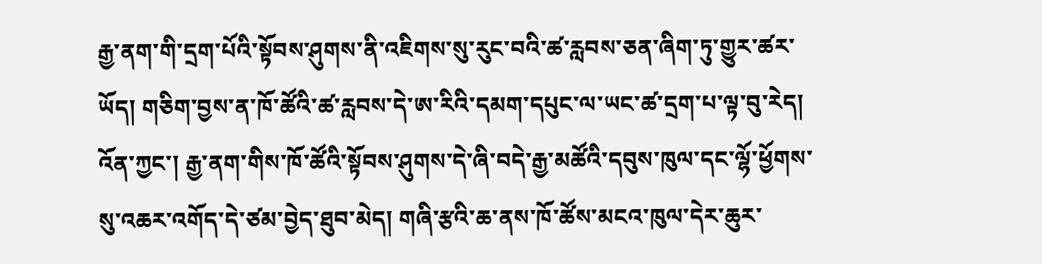རྒྱ་ནག་གི་དྲག་པོའི་སྟོབས་ཤུགས་ནི་འཇིགས་སུ་རུང་བའི་ཚ་རླབས་ཅན་ཞིག་ཏུ་གྱུར་ཚར་ཡོད། གཅིག་བྱས་ན་ཁོ་ཚོའི་ཚ་རླབས་དེ་ཨ་རིའི་དམག་དཔུང་ལ་ཡང་ཚ་དྲག་པ་ལྟ་བུ་རེད། འོན་ཀྱང་། རྒྱ་ནག་གིས་ཁོ་ཚོའི་སྟོབས་ཤུགས་དེ་ཞི་བདེ་རྒྱ་མཚོའི་དབུས་ཁུལ་དང་ལྷོ་ཕྱོགས་སུ་འཆར་འགོད་དེ་ཙམ་བྱེད་ཐུབ་མེད། གཞི་རྩའི་ཆ་ནས་ཁོ་ཚོས་མངའ་ཁུལ་དེར་ཆུར་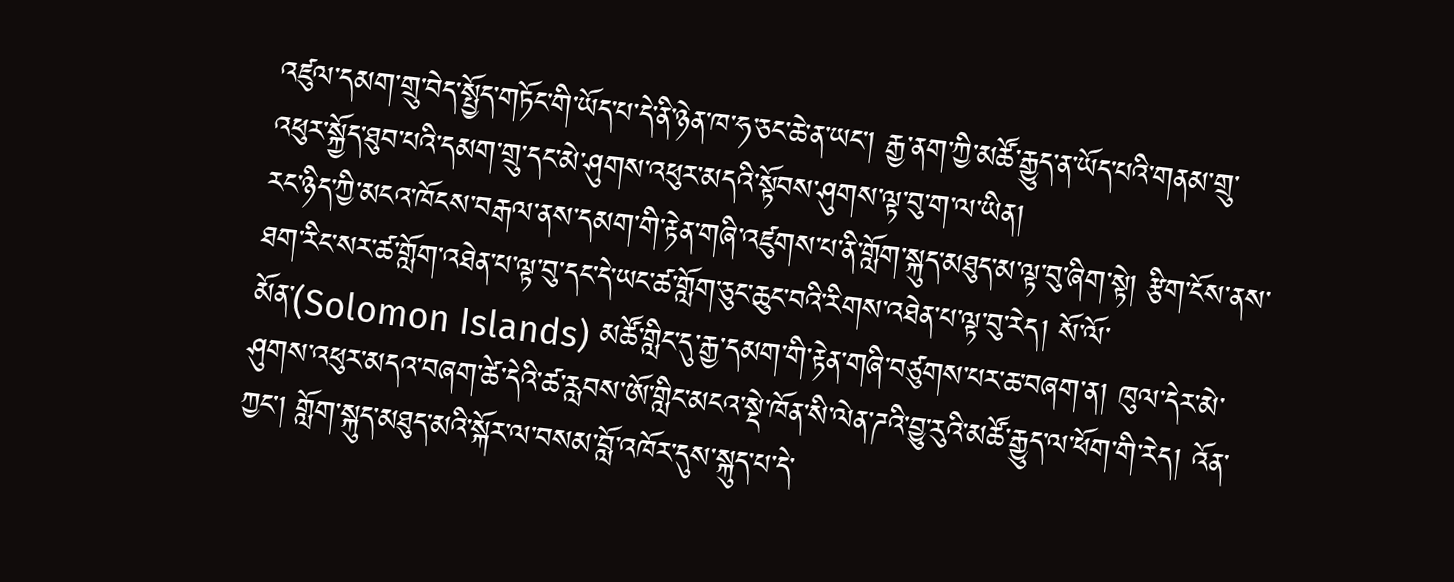འཛུལ་དམག་གྲུ་བེད་སྤྱོད་གཏོང་གི་ཡོད་པ་དེ་ནི་ཉེན་ཁ་ཧ་ཅང་ཆེ་ན་ཡང་། རྒྱ་ནག་ཀྱི་མཚོ་རྒྱུད་ན་ཡོད་པའི་གནམ་གྲུ་འཕུར་སྐྱོད་ཐུབ་པའི་དམག་གྲུ་དང་མེ་ཤུགས་འཕུར་མདའི་སྟོབས་ཤུགས་ལྟ་བུ་ག་ལ་ཡིན།
རང་ཉིད་ཀྱི་མངའ་ཁོངས་བརྒལ་ནས་དམག་གི་རྟེན་གཞི་འཛུགས་པ་ནི་གློག་སྐུད་མཐུད་མ་ལྟ་བུ་ཞིག་སྟེ། རྩིག་ངོས་ནས་ཐག་རིང་སར་ཚ་གློག་འཐེན་པ་ལྟ་བུ་དང་དེ་ཡང་ཚ་གློག་ཅུང་ཆུང་བའི་རིགས་འཐེན་པ་ལྟ་བུ་རེད། སོ་ལོ་མོན་(Solomon Islands) མཚོ་གླིང་དུ་རྒྱ་དམག་གི་རྟེན་གཞི་བཙུགས་པར་ཆ་བཞག་ན། ཁུལ་དེར་མེ་ཤུགས་འཕུར་མདའ་བཞག་ཚེ་དེའི་ཚ་རླབས་ཨོ་གླིང་མངའ་སྡེ་ཁོན་སི་ལེན་ཌའི་བྱུ་རུའི་མཚོ་རྒྱུད་ལ་ཕོག་གི་རེད། འོན་ཀྱང་། གློག་སྐུད་མཐུད་མའི་སྐོར་ལ་བསམ་བློ་འཁོར་དུས་སྐུད་པ་དེ་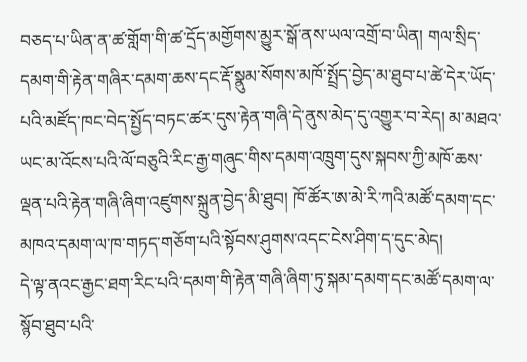བཅད་པ་ཡིན་ན་ཚ་གློག་གི་ཚ་དྲོད་མགྱོགས་མྱུར་སྒོ་ནས་ཡལ་འགྲོ་བ་ཡིན། གལ་སྲིད་དམག་གི་རྟེན་གཞིར་དམག་ཆས་དང་རྡོ་སྣུམ་སོགས་མཁོ་སྤྲོད་བྱེད་མ་ཐུབ་པ་ཚེ་དེར་ཡོད་པའི་མཛོད་ཁང་བེད་སྤྱོད་བཏང་ཚར་དུས་རྟེན་གཞི་དེ་ནུས་མེད་དུ་འགྱུར་བ་རེད། མ་མཐའ་ཡང་མ་འོངས་པའི་ལོ་བཅུའི་རིང་རྒྱ་གཞུང་གིས་དམག་འཁྲུག་དུས་སྐབས་ཀྱི་མཁོ་ཆས་ལྡན་པའི་རྟེན་གཞི་ཞིག་འཛུགས་སྐྲུན་བྱེད་མི་ཐུབ། ཁོ་ཚོར་ཨ་མེ་རི་ཀའི་མཚོ་དམག་དང་མཁའ་དམག་ལ་ཁ་གཏད་གཅོག་པའི་སྟོབས་ཤུགས་འདང་ངེས་ཤིག་ད་དུང་མེད།
དེ་ལྟ་ནའང་རྒྱང་ཐག་རིང་པའི་དམག་གི་རྟེན་གཞི་ཞིག་ཏུ་སྐམ་དམག་དང་མཚོ་དམག་ལ་སྙོབ་ཐུབ་པའི་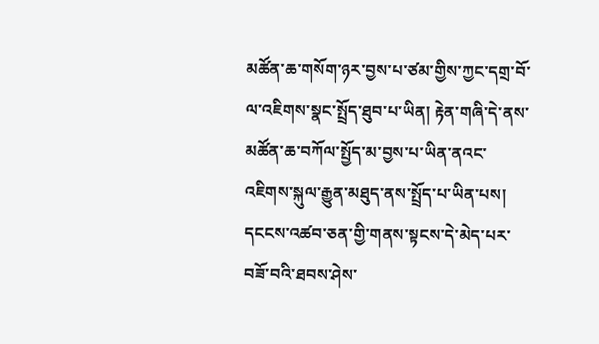མཚོན་ཆ་གསོག་ཉར་བྱས་པ་ཙམ་གྱིས་ཀྱང་དགྲ་བོ་ལ་འཇིགས་སྣང་སྤྲོད་ཐུབ་པ་ཡིན། རྟེན་གཞི་དེ་ནས་མཚོན་ཆ་བཀོལ་སྤྱོད་མ་བྱས་པ་ཡིན་ནའང་འཇིགས་སྐུལ་རྒྱུན་མཐུད་ནས་སྤྲོད་པ་ཡིན་པས། དངངས་འཚབ་ཅན་གྱི་གནས་སྟངས་དེ་མེད་པར་བཟོ་བའི་ཐབས་ཤེས་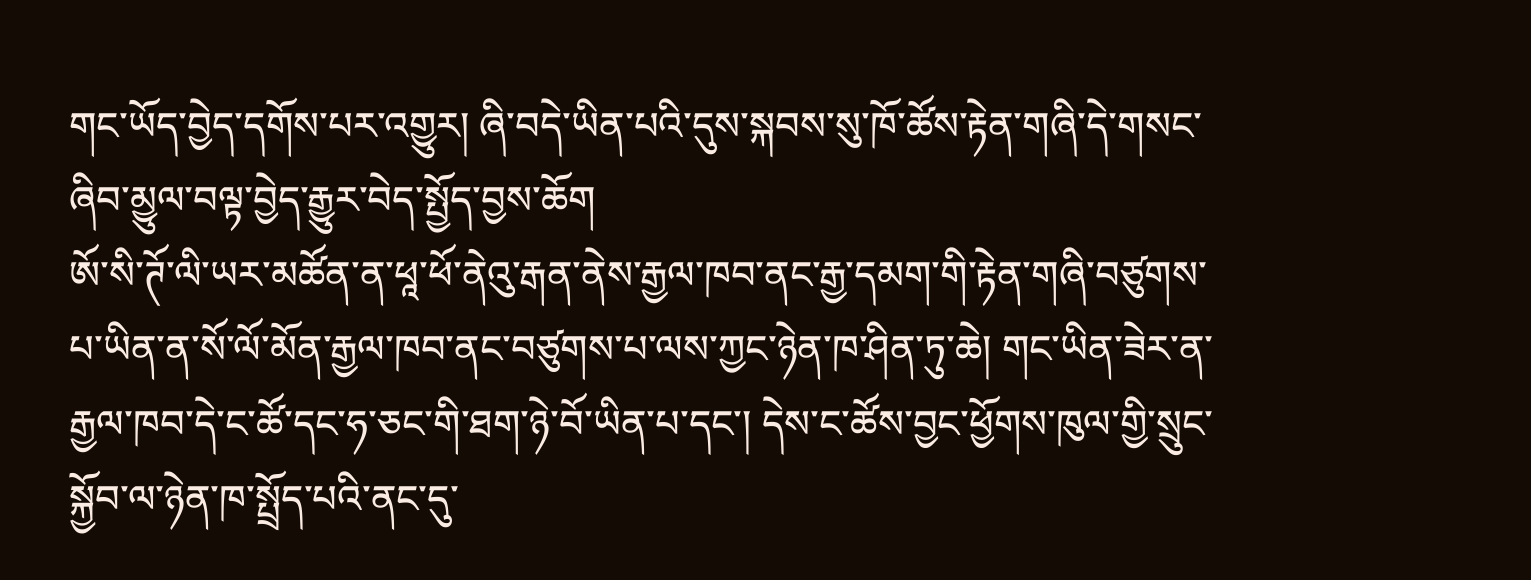གང་ཡོད་བྱེད་དགོས་པར་འགྱུར། ཞི་བདེ་ཡིན་པའི་དུས་སྐབས་སུ་ཁོ་ཚོས་རྟེན་གཞི་དེ་གསང་ཞིབ་མྱུལ་བལྟ་བྱེད་རྒྱུར་བེད་སྤྱོད་བྱས་ཆོག
ཨོ་སི་ཊོ་ལི་ཡར་མཚོན་ན་ཕཱ་ཕོ་ནེའུ་རྒན་ནེས་རྒྱལ་ཁབ་ནང་རྒྱ་དམག་གི་རྟེན་གཞི་བཙུགས་པ་ཡིན་ན་སོ་ལོ་མོན་རྒྱལ་ཁབ་ནང་བཙུགས་པ་ལས་ཀྱང་ཉེན་ཁ་ཤིན་ཏུ་ཆེ། གང་ཡིན་ཟེར་ན་རྒྱལ་ཁབ་དེ་ང་ཚོ་དང་ཧ་ཅང་གི་ཐག་ཉེ་བོ་ཡིན་པ་དང་། དེས་ང་ཚོས་བྱང་ཕྱོགས་ཁུལ་གྱི་སྲུང་སྐྱོབ་ལ་ཉེན་ཁ་སྤྲོད་པའི་ནང་དུ་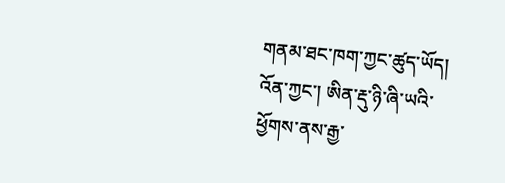གནམ་ཐང་ཁག་ཀྱང་ཚུད་ཡོད། འོན་ཀྱང་། ཨིན་རྡུ་ཉི་ཞི་ཡའི་ཕྱོགས་ནས་རྒྱ་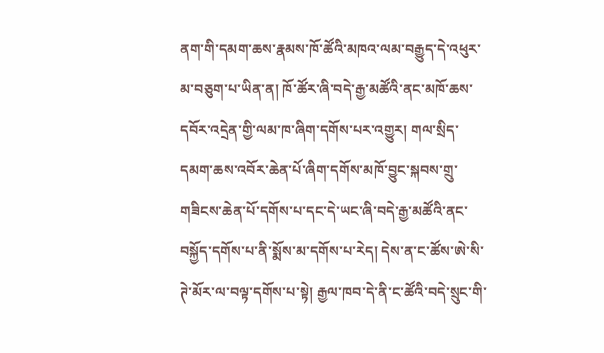ནག་གི་དམག་ཆས་རྣམས་ཁོ་ཚོའི་མཁའ་ལམ་བརྒྱུད་དེ་འཕུར་མ་བཅུག་པ་ཡིན་ན། ཁོ་ཚོར་ཞི་བདེ་རྒྱ་མཚོའི་ནང་མཁོ་ཆས་དབོར་འདྲེན་གྱི་ལམ་ཁ་ཞིག་དགོས་པར་འགྱུར། གལ་སྲིད་དམག་ཆས་འབོར་ཆེན་པོ་ཞིག་དགོས་མཁོ་བྱུང་སྐབས་གྲུ་གཟིངས་ཆེན་པོ་དགོས་པ་དང་དེ་ཡང་ཞི་བདེ་རྒྱ་མཚོའི་ནང་བསྐྱོད་དགོས་པ་ནི་སྨོས་མ་དགོས་པ་རེད། དེས་ན་ང་ཚོས་ཨེ་སི་ཊེ་མོར་ལ་བལྟ་དགོས་པ་སྟེ། རྒྱལ་ཁབ་དེ་ནི་ང་ཚོའི་བདེ་སྲུང་གི་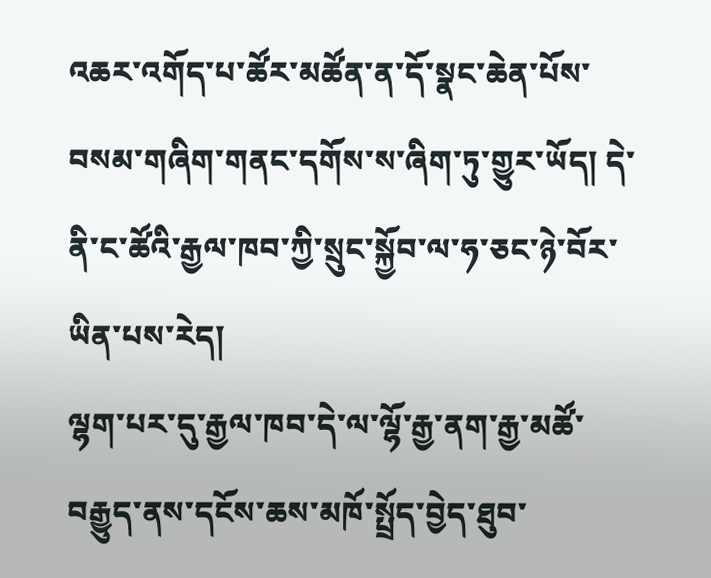འཆར་འགོད་པ་ཚོར་མཚོན་ན་དོ་སྣང་ཆེན་པོས་བསམ་གཞིག་གནང་དགོས་ས་ཞིག་ཏུ་གྱུར་ཡོད། དེ་ནི་ང་ཚོའི་རྒྱལ་ཁབ་ཀྱི་སྲུང་སྐྱོབ་ལ་ཧ་ཅང་ཉེ་བོར་ཡིན་པས་རེད།
ལྷག་པར་དུ་རྒྱལ་ཁབ་དེ་ལ་ལྷོ་རྒྱ་ནག་རྒྱ་མཚོ་བརྒྱུད་ནས་དངོས་ཆས་མཁོ་སྤྲོད་བྱེད་ཐུབ་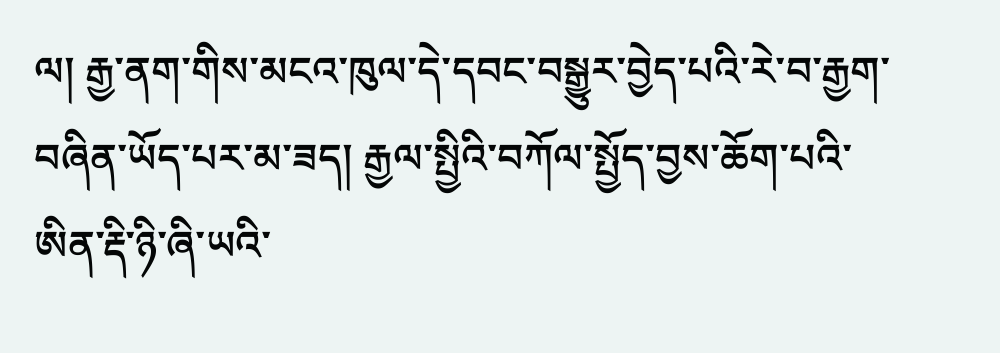ལ། རྒྱ་ནག་གིས་མངའ་ཁུལ་དེ་དབང་བསྒྱུར་བྱེད་པའི་རེ་བ་རྒྱག་བཞིན་ཡོད་པར་མ་ཟད། རྒྱལ་སྤྱིའི་བཀོལ་སྤྱོད་བྱས་ཆོག་པའི་ཨིན་རྡི་ཉི་ཞི་ཡའི་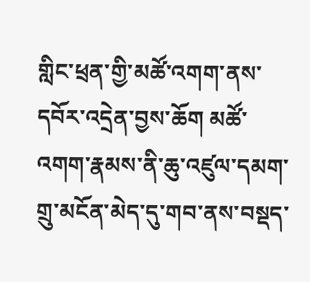གླིང་ཕྲན་གྱི་མཚོ་འགག་ནས་དབོར་འདྲེན་བྱས་ཆོག མཚོ་འགག་རྣམས་ནི་ཆུ་འཛུལ་དམག་གྲུ་མངོན་མེད་དུ་གབ་ནས་བསྡད་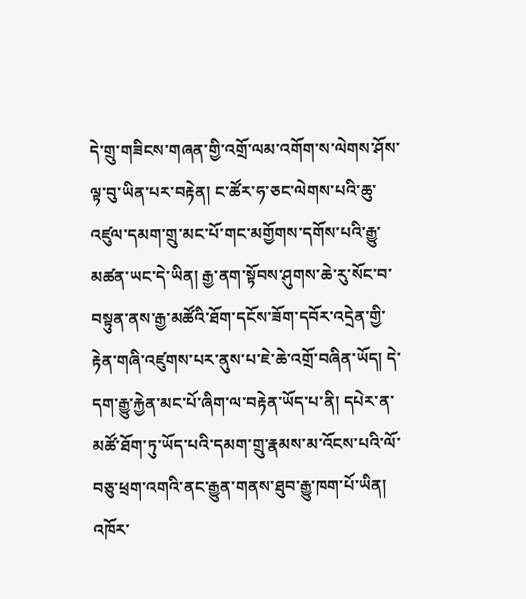དེ་གྲུ་གཟིངས་གཞན་གྱི་འགྲོ་ལམ་འགོག་ས་ལེགས་ཤོས་ལྟ་བུ་ཡིན་པར་བརྟེན། ང་ཚོར་ཧ་ཅང་ལེགས་པའི་ཆུ་འཛུལ་དམག་གྲུ་མང་པོ་གང་མགྱོགས་དགོས་པའི་རྒྱུ་མཚན་ཡང་དེ་ཡིན། རྒྱ་ནག་སྟོབས་ཤུགས་ཆེ་རུ་སོང་བ་བསྟུན་ནས་རྒྱ་མཚོའི་ཐོག་དངོས་ཟོག་དབོར་འདྲེན་གྱི་རྟེན་གཞི་འཛུགས་པར་ནུས་པ་ཇེ་ཆེ་འགྲོ་བཞིན་ཡོད། དེ་དག་རྒྱུ་རྐྱེན་མང་པོ་ཞིག་ལ་བརྟེན་ཡོད་པ་ནི། དཔེར་ན་མཚོ་ཐོག་ཏུ་ཡོད་པའི་དམག་གྲུ་རྣམས་མ་འོངས་པའི་ལོ་བཅུ་ཕྲག་འགའི་ནང་རྒྱུན་གནས་ཐུབ་རྒྱུ་ཁག་པོ་ཡིན། འཁོར་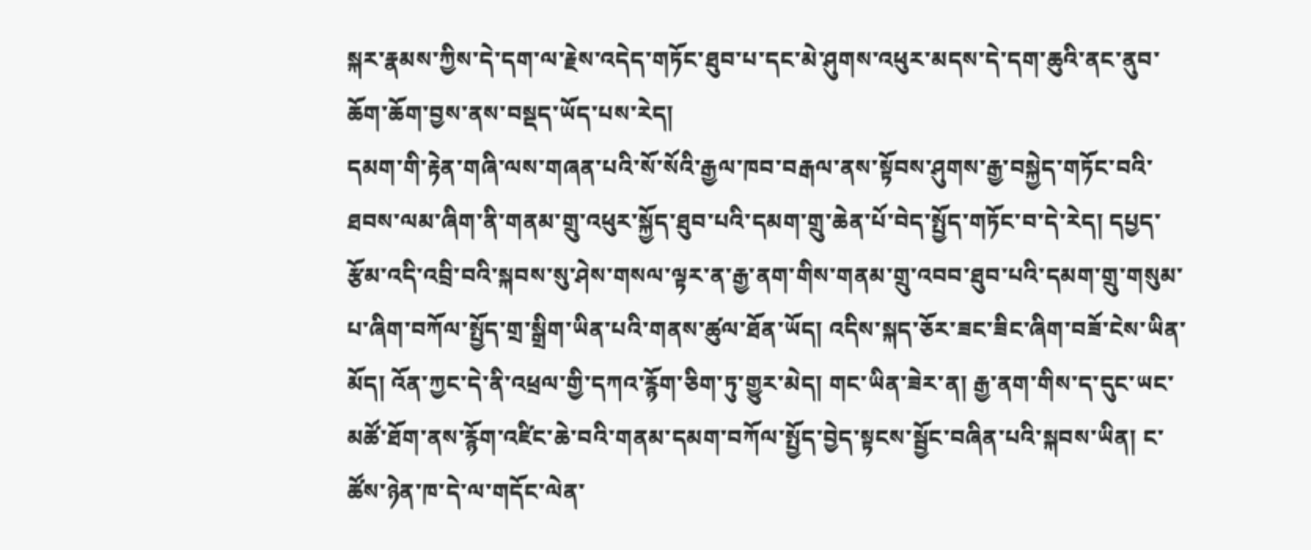སྐར་རྣམས་ཀྱིས་དེ་དག་ལ་རྗེས་འདེད་གཏོང་ཐུབ་པ་དང་མེ་ཤུགས་འཕུར་མདས་དེ་དག་ཆུའི་ནང་ནུབ་ཆོག་ཆོག་བྱས་ནས་བསྡད་ཡོད་པས་རེད།
དམག་གི་རྟེན་གཞི་ལས་གཞན་པའི་སོ་སོའི་རྒྱལ་ཁབ་བརྒལ་ནས་སྟོབས་ཤུགས་རྒྱ་བསྐྱེད་གཏོང་བའི་ཐབས་ལམ་ཞིག་ནི་གནམ་གྲུ་འཕུར་སྐྱོད་ཐུབ་པའི་དམག་གྲུ་ཆེན་པོ་བེད་སྤྱོད་གཏོང་བ་དེ་རེད། དཔྱད་རྩོམ་འདི་འབྲི་བའི་སྐབས་སུ་ཤེས་གསལ་ལྟར་ན་རྒྱ་ནག་གིས་གནམ་གྲུ་འབབ་ཐུབ་པའི་དམག་གྲུ་གསུམ་པ་ཞིག་བཀོལ་སྤྱོད་གྲ་སྒྲིག་ཡིན་པའི་གནས་ཚུལ་ཐོན་ཡོད། འདིས་སྐད་ཅོར་ཟང་ཟིང་ཞིག་བཟོ་ངེས་ཡིན་མོད། འོན་ཀྱང་དེ་ནི་འཕྲལ་གྱི་དཀའ་རྙོག་ཅིག་ཏུ་གྱུར་མེད། གང་ཡིན་ཟེར་ན། རྒྱ་ནག་གིས་ད་དུང་ཡང་མཚོ་ཐོག་ནས་རྙོག་འཛིང་ཆེ་བའི་གནམ་དམག་བཀོལ་སྤྱོད་བྱེད་སྟངས་སྦྱོང་བཞིན་པའི་སྐབས་ཡིན། ང་ཚོས་ཉེན་ཁ་དེ་ལ་གདོང་ལེན་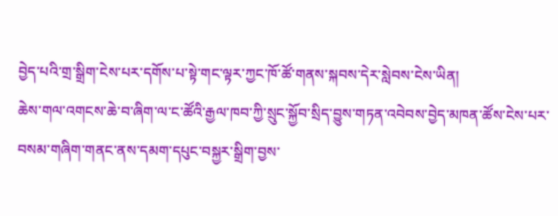བྱེད་པའི་གྲ་སྒྲིག་ངེས་པར་དགོས་པ་སྟེ་གང་ལྟར་ཀྱང་ཁོ་ཚོ་གནས་སྐབས་དེར་སླེབས་ངེས་ཡིན།
ཆེས་གལ་འགངས་ཆེ་བ་ཞིག་ལ་ང་ཚོའི་རྒྱལ་ཁབ་ཀྱི་སྲུང་སྐྱོབ་སྲིད་བྱུས་གཏན་འབེབས་བྱེད་མཁན་ཚོས་ངེས་པར་བསམ་གཞིག་གནང་ནས་དམག་དཔུང་བསྐྱར་སྒྲིག་བྱས་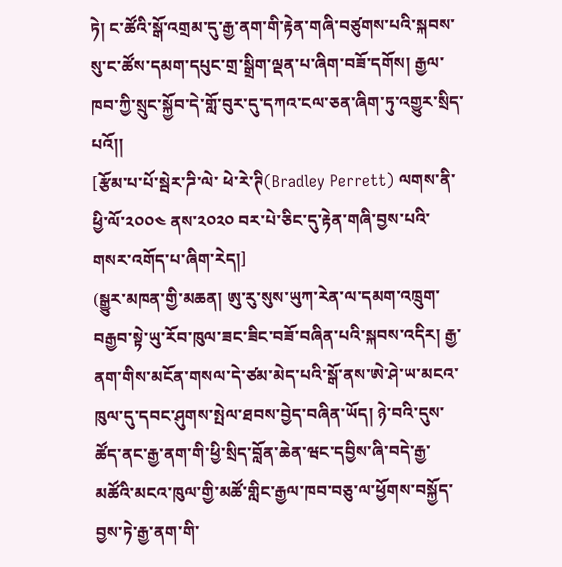ཏེ། ང་ཚོའི་སྒོ་འགྲམ་དུ་རྒྱ་ནག་གི་རྟེན་གཞི་བཙུགས་པའི་སྐབས་སུ་ང་ཚོས་དམག་དཔུང་གྲ་སྒྲིག་ལྡན་པ་ཞིག་བཟོ་དགོས། རྒྱལ་ཁབ་ཀྱི་སྲུང་སྐྱོབ་དེ་གློ་བུར་དུ་དཀའ་ངལ་ཅན་ཞིག་ཏུ་འགྱུར་སྲིད་པའོ།།
[རྩོམ་པ་པོ་སྦེར་ཌི་ལེ་ ཕེ་རེ་ཊི(Bradley Perrett) ལགས་ནི་ཕྱི་ལོ་༢༠༠༤ ནས་༢༠༢༠ བར་པེ་ཅིང་དུ་རྟེན་གཞི་བྱས་པའི་གསར་འགོད་པ་ཞིག་རེད།]
(སྒྱུར་མཁན་གྱི་མཆན། ཨུ་རུ་སུས་ཡུཀ་རེན་ལ་དམག་འཁྲུག་བརྒྱབ་སྟེ་ཡུ་རོབ་ཁུལ་ཟང་ཟིང་བཟོ་བཞིན་པའི་སྐབས་འདིར། རྒྱ་ནག་གིས་མངོན་གསལ་དེ་ཙམ་མེད་པའི་སྒོ་ནས་ཨེ་ཤེ་ཡ་མངའ་ཁུལ་དུ་དབང་ཤུགས་སྤེལ་ཐབས་བྱེད་བཞིན་ཡོད། ཉེ་བའི་དུས་ཚོད་ནང་རྒྱ་ནག་གི་ཕྱི་སྲིད་བློན་ཆེན་ཝང་དབྱིས་ཞི་བདེ་རྒྱ་མཚོའི་མངའ་ཁུལ་གྱི་མཚོ་གླིང་རྒྱལ་ཁབ་བཅུ་ལ་ཕྱོགས་བསྐྱོད་བྱས་ཏེ་རྒྱ་ནག་གི་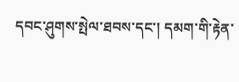དབང་ཤུགས་སྤེལ་ཐབས་དང་། དམག་གི་རྟེན་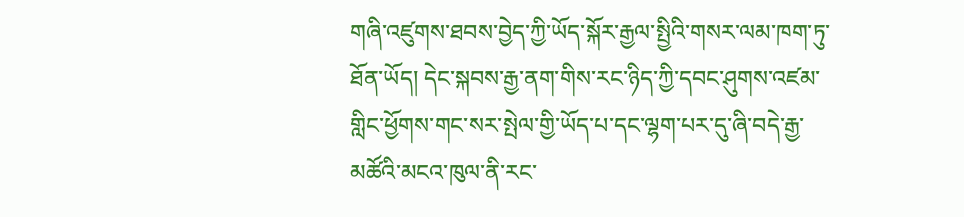གཞི་འཛུགས་ཐབས་བྱེད་ཀྱི་ཡོད་སྐོར་རྒྱལ་སྤྱིའི་གསར་ལམ་ཁག་ཏུ་ཐོན་ཡོད། དེང་སྐབས་རྒྱ་ནག་གིས་རང་ཉིད་ཀྱི་དབང་ཤུགས་འཛམ་གླིང་ཕྱོགས་གང་སར་སྤེལ་གྱི་ཡོད་པ་དང་ལྷག་པར་དུ་ཞི་བདེ་རྒྱ་མཚོའི་མངའ་ཁུལ་ནི་རང་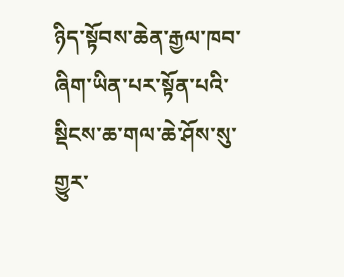ཉིད་སྟོབས་ཆེན་རྒྱལ་ཁབ་ཞིག་ཡིན་པར་སྟོན་པའི་སྡིངས་ཆ་གལ་ཆེ་ཤོས་སུ་གྱུར་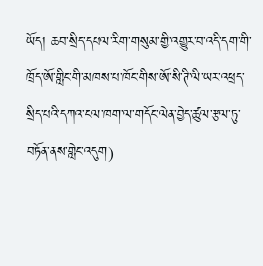ཡོད། ཆབ་སྲིད་དཔལ་རིག་གསུམ་གྱི་འགྱུར་བ་འདི་དག་གི་ཁྲོད་ཨོ་གླིང་གི་མཁས་པ་ཁོང་གིས་ཨོ་སི་ཊི་ལི་ཡར་འཕྲད་སྲིད་པའི་དཀའ་ངལ་ཁག་ལ་གདོང་ལེན་བྱེད་ཚུལ་རྩལ་ཏུ་བཏོན་ནས་གླེང་འདུག)